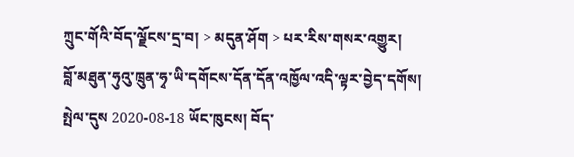ཀྲུང་གོའི་བོད་ལྗོངས་དྲ་བ། > མདུན་ཤོག > པར་རིས་གསར་འགྱུར།
བློ་མཐུན་ཧུའུ་ཁྲུན་ཧྭ་ཡི་དགོངས་དོན་དོན་འཁྱོལ་འདི་ལྟར་བྱེད་དགོས།
སྤེལ་དུས 2020-08-18 ཡོང་ཁུངས། བོད་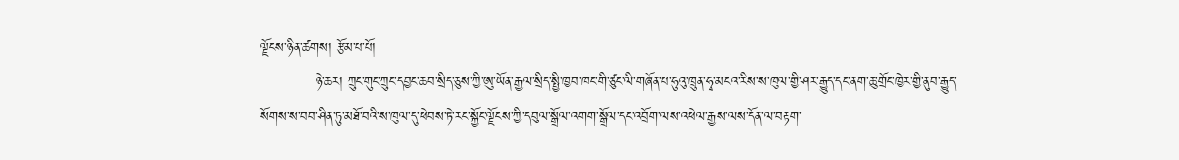ལྗོངས་ཉིན་ཚགས། རྩོམ་པ་པོ།
            ཉེ་ཆར། ཀྲུང་གུང་ཀྲུང་དབྱང་ཆབ་སྲིད་ཅུས་ཀྱི་ཨུ་ཡོན་རྒྱལ་སྲིད་སྤྱི་ཁྱབ་ཁང་གི་ཙུང་ལི་གཞོན་པ་ཧུའུ་ཁྲུན་ཧྭ་མངའ་རིས་ས་ཁུལ་གྱི་ཤར་རྒྱུད་དང་ནག་ཆུ་གྲོང་ཁྱེར་གྱི་ནུབ་རྒྱུད་སོགས་ས་བབ་ཤིན་ཏུ་མཐོ་བའི་ས་ཁུལ་དུ་ཕེབས་ཏེ་རང་སྐྱོང་ལྗོངས་ཀྱི་དབུལ་སྒྲོལ་འགག་སྒྲོལ་དང་འབྲོག་ལས་འཕེལ་རྒྱས་ལས་དོན་ལ་བརྟག་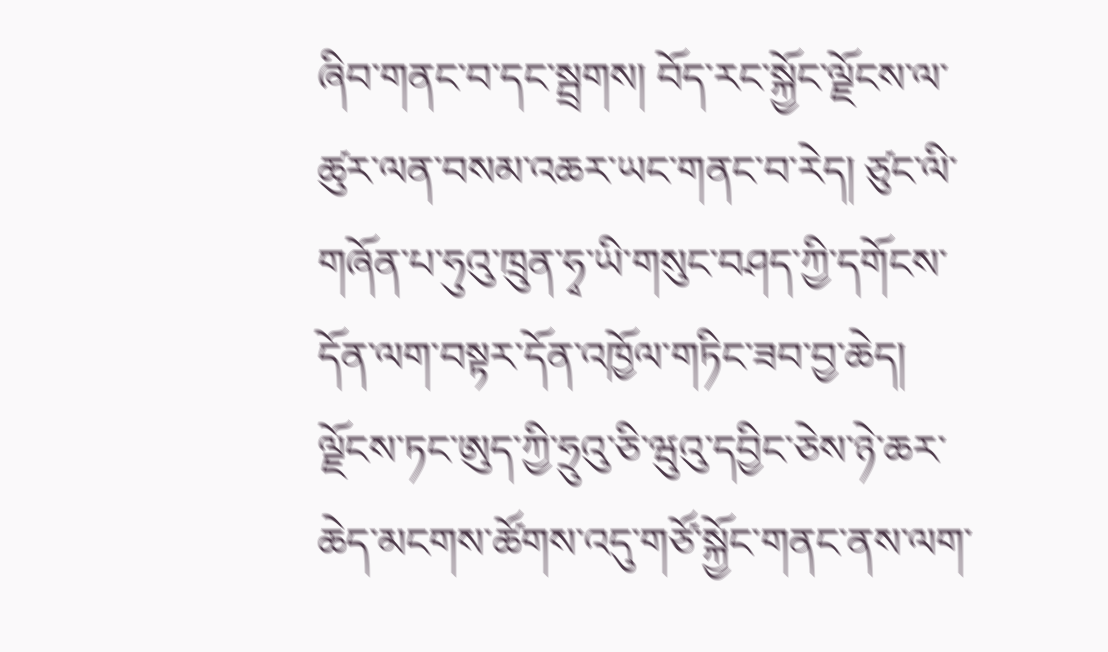ཞིབ་གནང་བ་དང་སྦྲགས། བོད་རང་སྐྱོང་ལྗོངས་ལ་ཚུར་ལན་བསམ་འཆར་ཡང་གནང་བ་རེད། ཙུང་ལི་གཞོན་པ་ཧུའུ་ཁྲུན་ཧྭ་ཡི་གསུང་བཤད་ཀྱི་དགོངས་དོན་ལག་བསྟར་དོན་འཁྱོལ་གཏིང་ཟབ་བྱ་ཆེད། ལྗོངས་ཏང་ཨུད་ཀྱི་ཧྲུའུ་ཅི་ཝུའུ་དབྱིང་ཅེས་ཉེ་ཆར་ཆེད་མངགས་ཚོགས་འདུ་གཙོ་སྐྱོང་གནང་ནས་ལག་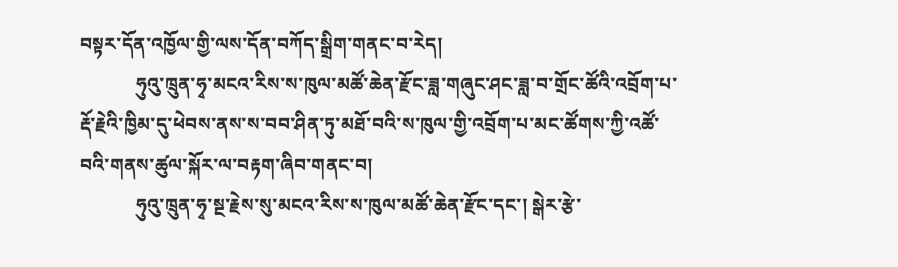བསྟར་དོན་འཁྱོལ་གྱི་ལས་དོན་བཀོད་སྒྲིག་གནང་བ་རེད།
            ཧུའུ་ཁྲུན་ཧྭ་མངའ་རིས་ས་ཁུལ་མཚོ་ཆེན་རྫོང་ཟླ་གཞུང་ཤང་ཟླ་བ་གྲོང་ཚོའི་འབྲོག་པ་རྡོ་རྗེའི་ཁྱིམ་དུ་ཕེབས་ནས་ས་བབ་ཤིན་ཏུ་མཐོ་བའི་ས་ཁུལ་གྱི་འབྲོག་པ་མང་ཚོགས་ཀྱི་འཚོ་བའི་གནས་ཚུལ་སྐོར་ལ་བརྟག་ཞིབ་གནང་བ།
            ཧུའུ་ཁྲུན་ཧྭ་སྔ་རྗེས་སུ་མངའ་རིས་ས་ཁུལ་མཚོ་ཆེན་རྫོང་དང་། སྒེར་རྩེ་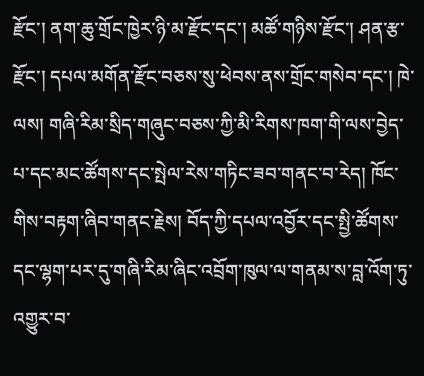རྫོང་། ནག་ཆུ་གྲོང་ཁྱེར་ཉི་མ་རྫོང་དང་། མཚོ་གཉིས་རྫོང་། ཤན་རྩ་རྫོང་། དཔལ་མགོན་རྫོང་བཅས་སུ་ཕེབས་ནས་གྲོང་གསེབ་དང་། ཁེ་ལས། གཞི་རིམ་སྲིད་གཞུང་བཅས་ཀྱི་མི་རིགས་ཁག་གི་ལས་བྱེད་པ་དང་མང་ཚོགས་དང་སྤེལ་རེས་གཏིང་ཟབ་གནང་བ་རེད། ཁོང་གིས་བརྟག་ཞིབ་གནང་རྗེས། བོད་ཀྱི་དཔལ་འབྱོར་དང་སྤྱི་ཚོགས་དང་ལྷག་པར་དུ་གཞི་རིམ་ཞིང་འབྲོག་ཁུལ་ལ་གནམ་ས་བླ་འོག་ཏུ་འགྱུར་བ་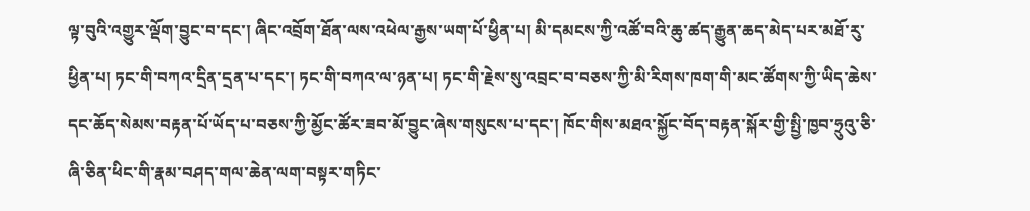ལྟ་བུའི་འགྱུར་ལྡོག་བྱུང་བ་དང་། ཞིང་འབྲོག་ཐོན་ལས་འཕེལ་རྒྱས་ཡག་པོ་ཕྱིན་པ། མི་དམངས་ཀྱི་འཚོ་བའི་ཆུ་ཚད་རྒྱུན་ཆད་མེད་པར་མཐོ་རུ་ཕྱིན་པ། ཏང་གི་བཀའ་དྲིན་དྲན་པ་དང་། ཏང་གི་བཀའ་ལ་ཉན་པ། ཏང་གི་རྗེས་སུ་འབྲང་བ་བཅས་ཀྱི་མི་རིགས་ཁག་གི་མང་ཚོགས་ཀྱི་ཡིད་ཆེས་དང་ཆོད་སེམས་བརྟན་པོ་ཡོད་པ་བཅས་ཀྱི་མྱོང་ཚོར་ཟབ་མོ་བྱུང་ཞེས་གསུངས་པ་དང་། ཁོང་གིས་མཐའ་སྐྱོང་བོད་བརྟན་སྐོར་གྱི་སྤྱི་ཁྱབ་ཧྲུའུ་ཅི་ཞི་ཅིན་ཕིང་གི་རྣམ་བཤད་གལ་ཆེན་ལག་བསྟར་གཏིང་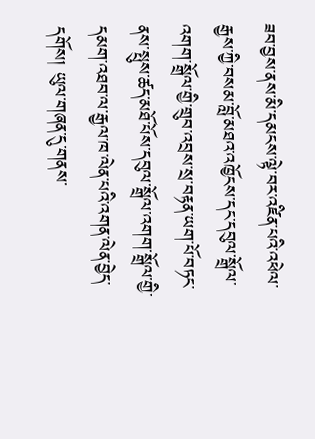ཟབ་བྱས་ནས་མི་དམངས་ལྟེ་བར་འཛིན་པའི་འཕེལ་རྒྱས་ཀྱི་བསམ་བློ་མཐའ་འཁྱོངས་དང་དབུལ་སྒྲོལ་འགག་སྒྲོལ་གྱི་གྲུབ་འབྲས་སྲ་བརྟན་ཡག་པོ་བཏང་ནས་སྤུས་ཚད་མཐོ་པོས་དབུལ་སྒྲོལ་འགག་སྒྲོལ་གྱི་དམག་འཐབ་ལ་རྒྱལ་ཁ་ལེན་པའི་འགན་ལེན་བྱེད་དགོས། ཡུལ་གཞན་དུ་གནས་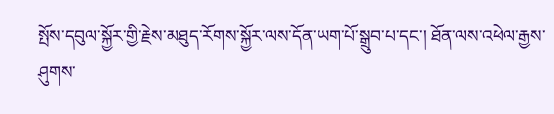སྤོས་དབུལ་སྐྱོར་གྱི་རྗེས་མཐུད་རོགས་སྐྱོར་ལས་དོན་ཡག་པོ་སྒྲུབ་པ་དང་། ཐོན་ལས་འཕེལ་རྒྱས་ཤུགས་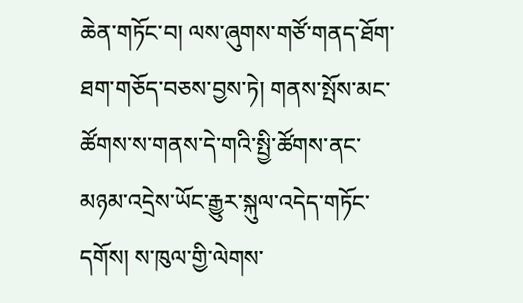ཆེན་གཏོང་བ། ལས་ཞུགས་གཙོ་གནད་ཐོག་ཐག་གཅོད་བཅས་བྱས་ཏེ། གནས་སྤོས་མང་ཚོགས་ས་གནས་དེ་གའི་སྤྱི་ཚོགས་ནང་མཉམ་འདྲེས་ཡོང་རྒྱུར་སྐུལ་འདེད་གཏོང་དགོས། ས་ཁུལ་གྱི་ལེགས་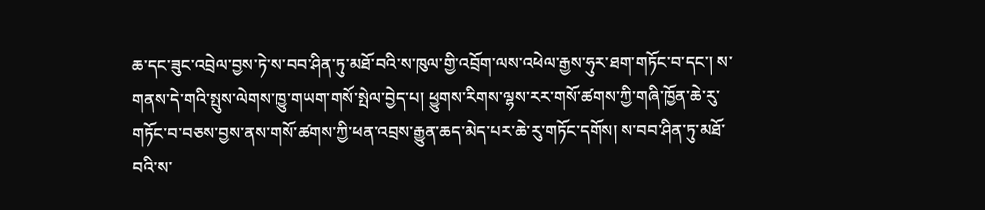ཆ་དང་ཟུང་འབྲེལ་བྱས་ཏེ་ས་བབ་ཤིན་ཏུ་མཐོ་བའི་ས་ཁུལ་གྱི་འབྲོག་ལས་འཕེལ་རྒྱས་ཧུར་ཐག་གཏོང་བ་དང་། ས་གནས་དེ་གའི་སྤུས་ལེགས་ཁྱུ་གཡག་གསོ་སྤེལ་བྱེད་པ། ཕྱུགས་རིགས་ལྷས་རར་གསོ་ཚགས་ཀྱི་གཞི་ཁྱོན་ཆེ་རུ་གཏོང་བ་བཅས་བྱས་ནས་གསོ་ཚགས་ཀྱི་ཕན་འབྲས་རྒྱུན་ཆད་མེད་པར་ཆེ་རུ་གཏོང་དགོས། ས་བབ་ཤིན་ཏུ་མཐོ་བའི་ས་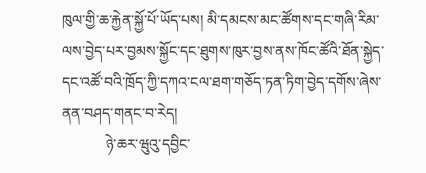ཁུལ་གྱི་ཆ་རྐྱེན་སྐྱོ་པོ་ཡོད་པས། མི་དམངས་མང་ཚོགས་དང་གཞི་རིམ་ལས་བྱེད་པར་བྱམས་སྐྱོང་དང་ཐུགས་ཁུར་བྱས་ནས་ཁོང་ཚོའི་ཐོན་སྐྱེད་དང་འཚོ་བའི་ཁྲོད་ཀྱི་དཀའ་ངལ་ཐག་གཅོད་ཏན་ཏིག་བྱེད་དགོས་ཞེས་ནན་བཤད་གནང་བ་རེད།
            ཉེ་ཆར་ཝུའུ་དབྱིང་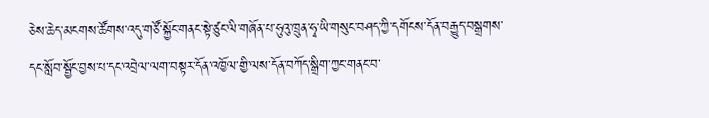ཅེས་ཆེད་མངགས་ཚོགས་འདུ་གཙོ་སྐྱོང་གནང་སྟེ་ཙུང་ལི་གཞོན་པ་ཧུའུ་ཁྲུན་ཧྭ་ཡི་གསུང་བཤད་ཀྱི་དགོངས་དོན་བརྒྱུད་བསྒྲགས་དང་སློབ་སྦྱོང་བྱས་པ་དང་འབྲེལ་ལག་བསྟར་དོན་འཁྱོལ་གྱི་ལས་དོན་བཀོད་སྒྲིག་ཀྱང་གནང་བ་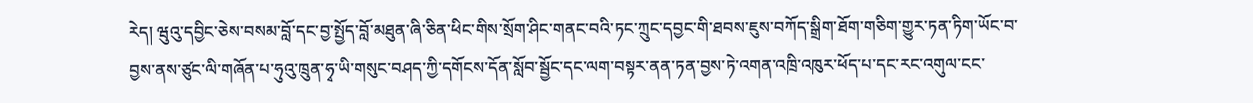རེད། ཝུའུ་དབྱིང་ཅེས་བསམ་བློ་དང་བྱ་སྤྱོད་བློ་མཐུན་ཞི་ཅིན་ཕིང་གིས་སྲོག་ཤིང་གནང་བའི་ཏང་ཀྲུང་དབྱང་གི་ཐབས་ཇུས་བཀོད་སྒྲིག་ཐོག་གཅིག་གྱུར་ཏན་ཏིག་ཡོང་བ་བྱས་ནས་ཙུང་ལི་གཞོན་པ་ཧུའུ་ཁྲུན་ཧྭ་ཡི་གསུང་བཤད་ཀྱི་དགོངས་དོན་སློབ་སྦྱོང་དང་ལག་བསྟར་ནན་ཏན་བྱས་ཏེ་འགན་འཁྲི་འཁུར་ཕོད་པ་དང་རང་འགུལ་ངང་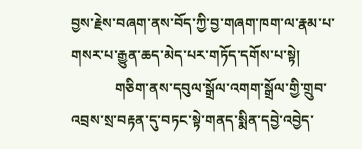བྱས་རྗེས་བཞག་ནས་བོད་ཀྱི་བྱ་གཞག་ཁག་ལ་རྣམ་པ་གསར་པ་རྒྱུན་ཆད་མེད་པར་གཏོད་དགོས་པ་སྟེ།
            གཅིག་ནས་དབུལ་སྒྲོལ་འགག་སྒྲོལ་གྱི་གྲུབ་འབྲས་སྲ་བརྟན་དུ་བཏང་སྟེ་གནད་སྨིན་དབྱེ་འབྱེད་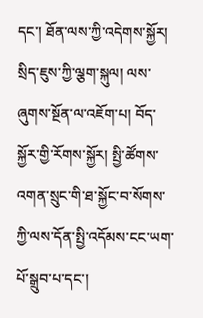དང་། ཐོན་ལས་ཀྱི་འདེགས་སྐྱོར། སྲིད་ཇུས་ཀྱི་ལྕག་སྐུལ། ལས་ཞུགས་སྔོན་ལ་འཇོག་པ། བོད་སྐྱོར་གྱི་རོགས་སྐྱོར། སྤྱི་ཚོགས་འགན་སྲུང་གི་ཐ་སྐྱོང་བ་སོགས་ཀྱི་ལས་དོན་སྤྱི་འདོམས་ངང་ཡག་པོ་སྒྲུབ་པ་དང་།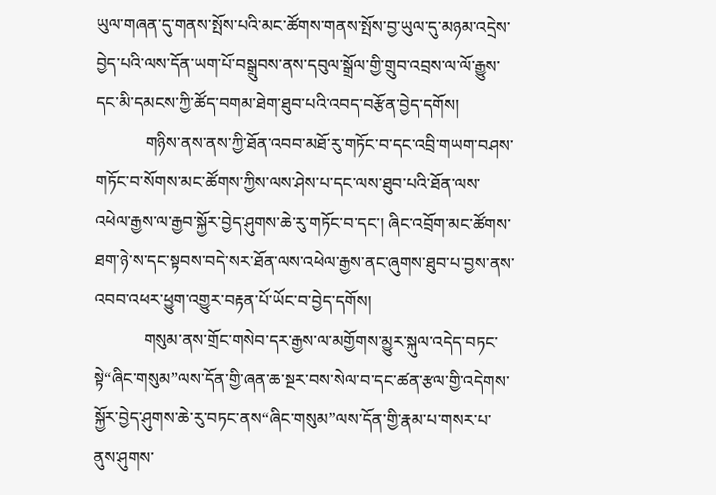ཡུལ་གཞན་དུ་གནས་སྤོས་པའི་མང་ཚོགས་གནས་སྤོས་བྱ་ཡུལ་དུ་མཉམ་འདྲེས་བྱེད་པའི་ལས་དོན་ཡག་པོ་བསྒྲུབས་ནས་དབུལ་སྒྲོལ་གྱི་གྲུབ་འབྲས་ལ་ལོ་རྒྱུས་དང་མི་དམངས་ཀྱི་ཚོད་བགམ་ཐེག་ཐུབ་པའི་འབད་བརྩོན་བྱེད་དགོས།
            གཉིས་ནས་ནས་ཀྱི་ཐོན་འབབ་མཐོ་རུ་གཏོང་བ་དང་འབྲི་གཡག་བཤས་གཏོང་བ་སོགས་མང་ཚོགས་ཀྱིས་ལས་ཤེས་པ་དང་ལས་ཐུབ་པའི་ཐོན་ལས་འཕེལ་རྒྱས་ལ་རྒྱབ་སྐྱོར་བྱེད་ཤུགས་ཆེ་རུ་གཏོང་བ་དང་། ཞིང་འབྲོག་མང་ཚོགས་ཐག་ཉེ་ས་དང་སྟབས་བདེ་སར་ཐོན་ལས་འཕེལ་རྒྱས་ནང་ཞུགས་ཐུབ་པ་བྱས་ནས་འབབ་འཕར་ཕྱུག་འགྱུར་བརྟན་པོ་ཡོང་བ་བྱེད་དགོས།
            གསུམ་ནས་གྲོང་གསེབ་དར་རྒྱས་ལ་མགྱོགས་མྱུར་སྐུལ་འདེད་བཏང་སྟེ“ཞིང་གསུམ”ལས་དོན་གྱི་ཞན་ཆ་སྔར་བས་སེལ་བ་དང་ཚན་རྩལ་གྱི་འདེགས་སྐྱོར་བྱེད་ཤུགས་ཆེ་རུ་བཏང་ནས“ཞིང་གསུམ”ལས་དོན་གྱི་རྣམ་པ་གསར་པ་ནུས་ཤུགས་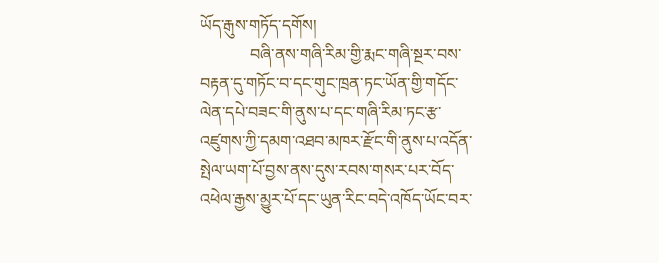ཡོད་རྒུས་གཏོད་དགོས།
            བཞི་ནས་གཞི་རིམ་གྱི་རྨང་གཞི་སྔར་བས་བརྟན་དུ་གཏོང་བ་དང་གུང་ཁྲན་ཏང་ཡོན་གྱི་གདོང་ལེན་དཔེ་བཟང་གི་ནུས་པ་དང་གཞི་རིམ་ཏང་རྩ་འཛུགས་ཀྱི་དམག་འཐབ་མཁར་རྫོང་གི་ནུས་པ་འདོན་སྤེལ་ཡག་པོ་བྱས་ནས་དུས་རབས་གསར་པར་བོད་འཕེལ་རྒྱས་མྱུར་པོ་དང་ཡུན་རིང་བདེ་འཁོད་ཡོང་བར་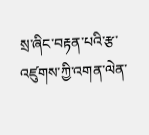སྲ་ཞིང་བརྟན་པའི་རྩ་འཛུགས་ཀྱི་འགན་ལེན་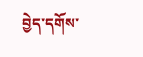བྱེད་དགོས་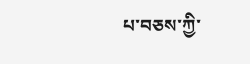པ་བཅས་ཀྱི་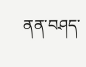ནན་བཤད་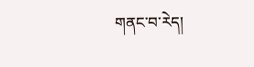གནང་བ་རེད།